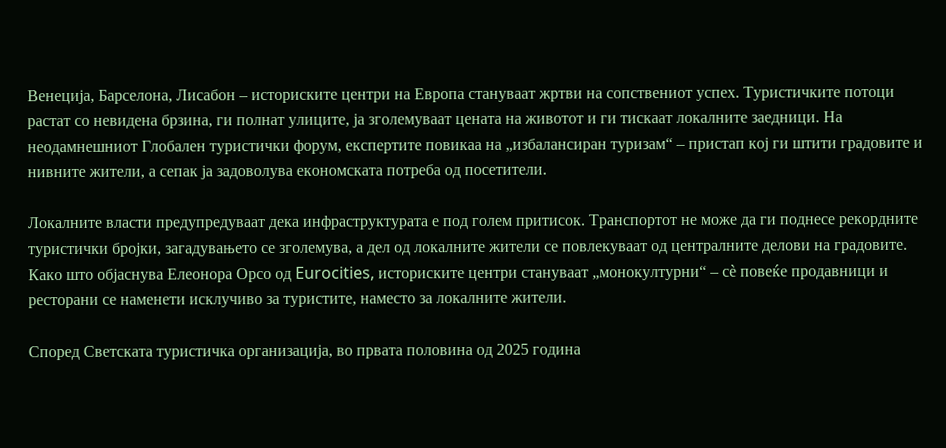Венеција, Барселона, Лисабон – историските центри на Европа стануваат жртви на сопствениот успех. Туристичките потоци растат со невидена брзина, ги полнат улиците, ја зголемуваат цената на животот и ги тискаат локалните заедници. На неодамнешниот Глобален туристички форум, експертите повикаа на „избалансиран туризам“ – пристап кој ги штити градовите и нивните жители, а сепак ја задоволува економската потреба од посетители.

Локалните власти предупредуваат дека инфраструктурата е под голем притисок. Транспортот не може да ги поднесе рекордните туристички бројки, загадувањето се зголемува, а дел од локалните жители се повлекуваат од централните делови на градовите. Како што објаснува Елеонора Орсо од Eurocities, историските центри стануваат „монокултурни“ – сè повеќе продавници и ресторани се наменети исклучиво за туристите, наместо за локалните жители.

Според Светската туристичка организација, во првата половина од 2025 година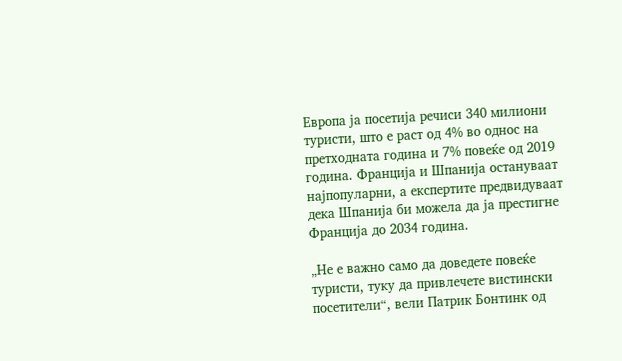Европа ја посетија речиси 340 милиони туристи, што е раст од 4% во однос на претходната година и 7% повеќе од 2019 година. Франција и Шпанија остануваат најпопуларни, а експертите предвидуваат дека Шпанија би можела да ја престигне Франција до 2034 година.

„Не е важно само да доведете повеќе туристи, туку да привлечете вистински посетители“, вели Патрик Бонтинк од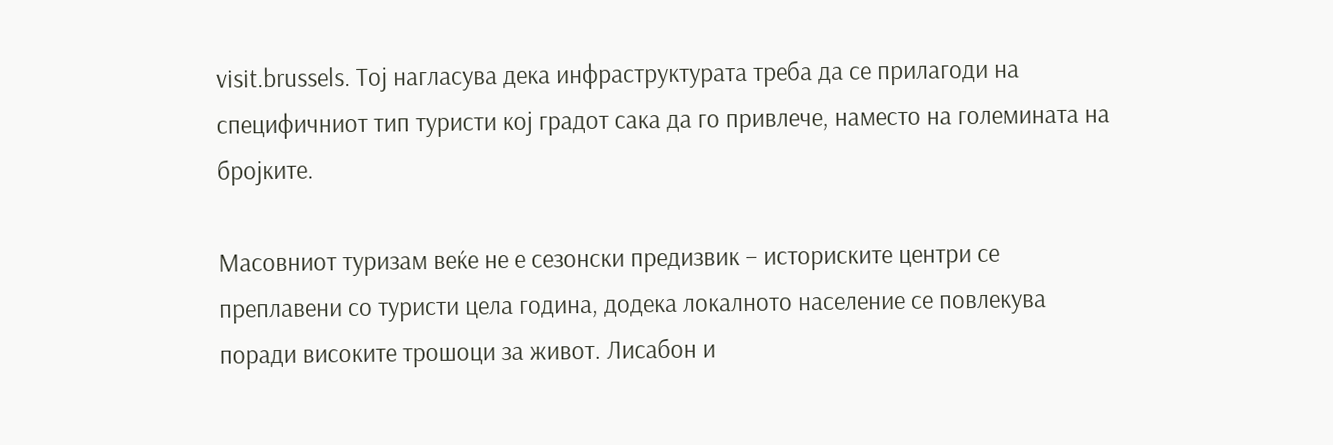visit.brussels. Тој нагласува дека инфраструктурата треба да се прилагоди на специфичниот тип туристи кој градот сака да го привлече, наместо на големината на бројките.

Масовниот туризам веќе не е сезонски предизвик – историските центри се преплавени со туристи цела година, додека локалното население се повлекува поради високите трошоци за живот. Лисабон и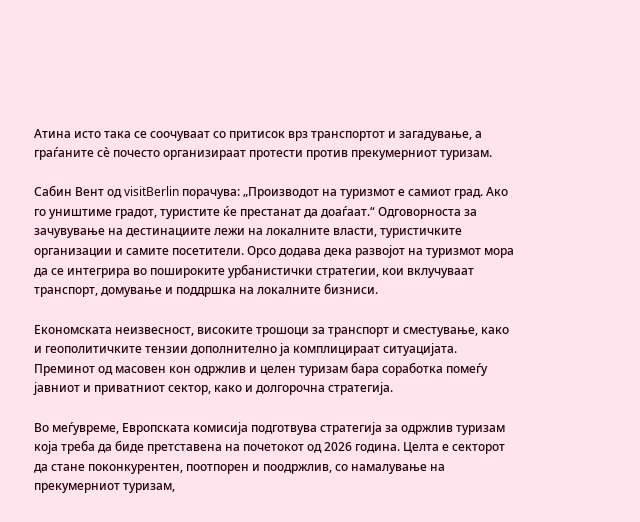Атина исто така се соочуваат со притисок врз транспортот и загадување, а граѓаните сè почесто организираат протести против прекумерниот туризам.

Сабин Вент од visitBerlin порачува: „Производот на туризмот е самиот град. Ако го уништиме градот, туристите ќе престанат да доаѓаат.“ Одговорноста за зачувување на дестинациите лежи на локалните власти, туристичките организации и самите посетители. Орсо додава дека развојот на туризмот мора да се интегрира во пошироките урбанистички стратегии, кои вклучуваат транспорт, домување и поддршка на локалните бизниси.

Економската неизвесност, високите трошоци за транспорт и сместување, како и геополитичките тензии дополнително ја комплицираат ситуацијата. Преминот од масовен кон одржлив и целен туризам бара соработка помеѓу јавниот и приватниот сектор, како и долгорочна стратегија.

Во меѓувреме, Европската комисија подготвува стратегија за одржлив туризам која треба да биде претставена на почетокот од 2026 година. Целта е секторот да стане поконкурентен, поотпорен и поодржлив, со намалување на прекумерниот туризам,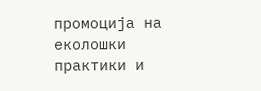промоција на еколошки практики и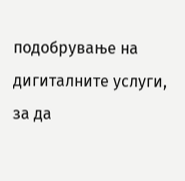подобрување на дигиталните услуги, за да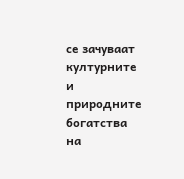се зачуваат културните и природните богатства на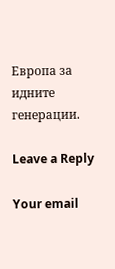Европа за идните генерации.

Leave a Reply

Your email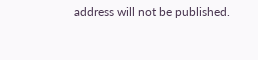address will not be published.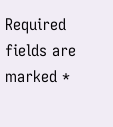Required fields are marked *